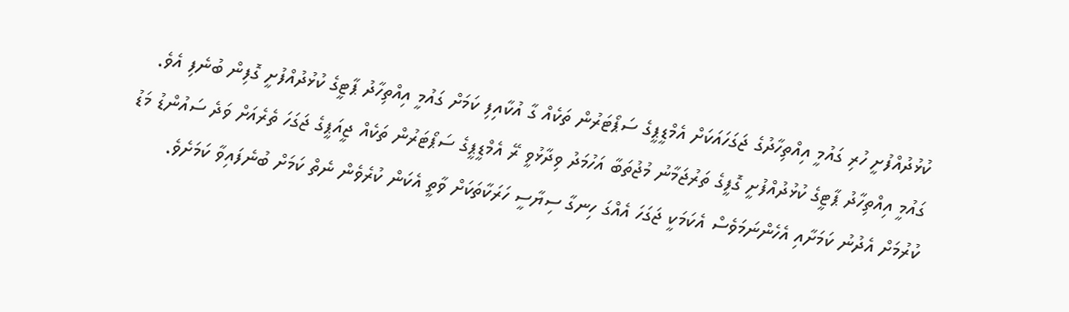ކުޅުދުއްފުށީ ހުރި ގައުމީ އިއްތިހާދުގެ ޖަގަހައަކަށް އެމްޑީޕީގެ ސަޕޯޓަރުން ތަކެއް ގާ އުކާއިފި ކަމަށް ގައުމީ އިއްތިހާދު ޕާޓީގެ ކުޅުދުއްފުށީ ގޮފިން ބުނެފި އެވެ.
ގައުމީ އިއްތިހާދު ޕާޓީގެ ކުޅުދުއްފުށީ ގޮފީގެ ތަރުޖަމާނު މުޖުތަބާ އަހުމަދު ވިދާޅުވީ ރޭ އެމްޑީޕީގެ ސަޕޯޓަރުން ތަކެއް ޖީއަޕީގެ ޖަގަހަ ތެރެއަށް ވަދެ ސައުންޑު މަޑު ކުރުމަށް އެދުނު ކަމަށާއި އެހެންނަމަވެސް އެކަމަކީ ޖަގަހަ އެއްގަ ހިނގާ ސިޔާސީ ހަރަކާތަކަށް ވާތީ އެކަން ކުރެވެން ނެތް ކަމަށް ބުނެފައިވާ ކަމަށެވެ.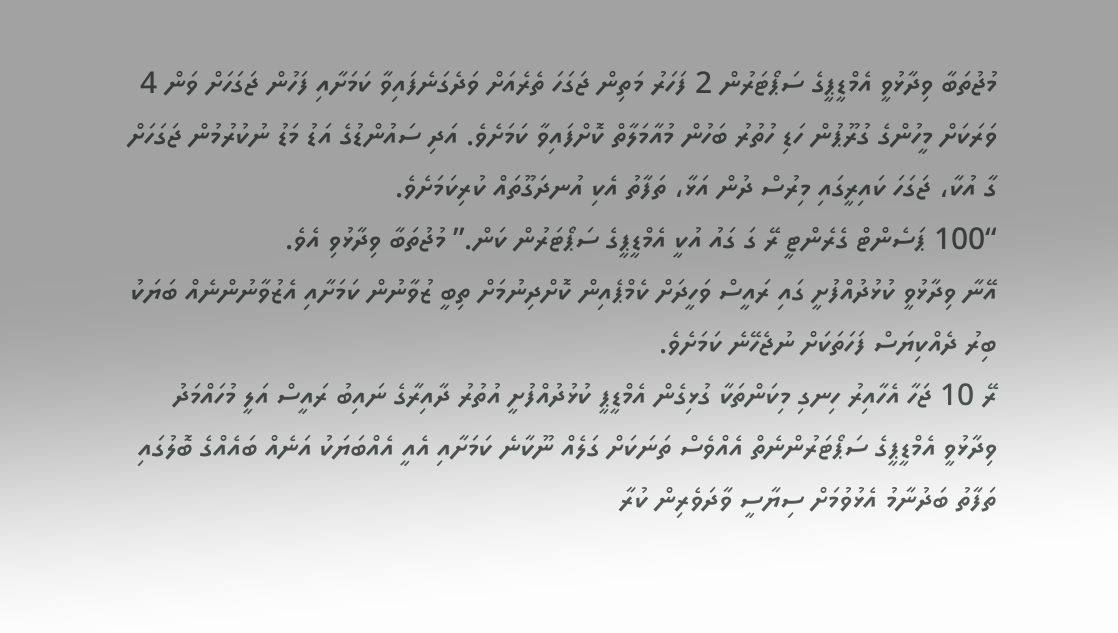މުޖުތަބާ ވިދާޅުވީ އެމްޑީޕީގެ ސަޕޯޓަރުން 2 ފަހަރު މަތިން ޖަގަހަ ތެރެއަށް ވަދެގަނެފައިވާ ކަމަށާއި ފަހުން ޖަގަހަށް ވަން 4 ވަރަކަށް މީހުންގެ ގުރޫޕުން ހަޑި ހުތުރު ބަހުން މުއާމަލާތް ކޮށްފައިވާ ކަމަށެވެ. އަދި ސައުންޑުގެ އަޑު މަޑު ނުކުރުމުން ޖަގަހަށް ގާ އުކާ، ޖަގަހަ ކައިރީގައި މިރުސް ދުން އަޅާ، ތަފާތު އެކި އުނދަގޫތައް ކުރިކަމަށެވެ.
“100 ޕަސެންޓް ގެރެންޓީ ރޭ ގަ ގައު އުކީ އެމްޑީޕީގެ ސަޕޯޓަރުން ކަން.” މުޖުތަބާ ވިދާޅުވި އެވެ.
އޭނާ ވިދާޅުވީ ކުޅުދުއްފުށީ ގައި ރައީސް ވަހީދަށް ކެމްޕެއިން ކޮށްދިނުމަށް ތިބީ ޒުވާނުން ކަމަށާއި އެޒުވާނުންނެއް ބަޔަކު ބިރު ދެއްކިޔަސް ފަހަތަކަށް ނުޖެހޭނެ ކަމަށެވެ.
ރޭ 10 ޖަހާ އެހާއިރު ހިނގި މިކަންތަކާ ގުޅިގެން އެމްޑީޕީ ކުޅުދުއްފުށީ އުތުރު ދާއިރާގެ ނައިބު ރައީސް އަލީ މުހައްމަދު ވިދާޅުވީ އެމްޑީޕީގެ ސަޕޯޓަރުންނެތް އެއްވެސް ތަނަކަށް ގަލެއް ނޫކާނެ ކަމަށާއި އެއީ އެއްބަޔަކު އަނެއް ބައެއްގެ ބޮލުގައި ތަފާތު ބަދުނާމު އެޅުވުމަށް ސިޔާސީ ވާދަވެރިން ކުރާ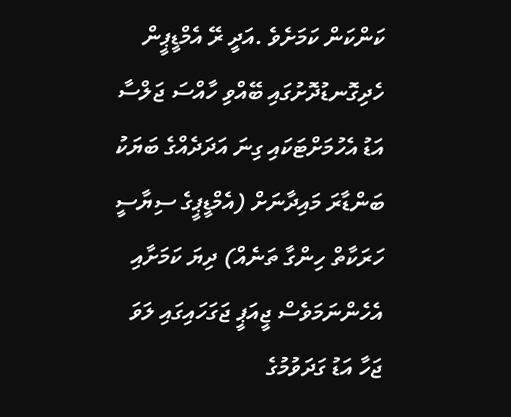ކަންކަން ކަމަށެވެ .އަދީ ރޭ އެމްޑީޕީން ހެދިގޮނޑުދޮށުގައި ބޭއްވި ހާއްސަ ޖަލްސާ އަޑު އެހުމަށްޓަކައި ގިނަ އަދަދެއްގެ ބަޔަކު ބަންޑާރަ މައިދާނަށް (އެމްޑީޕީގެ ސިޔާސީ ހަރަކާތް ހިންގާ ތަނެއް) ދިޔަ ކަމަށާއި އެހެންނަމަވެސް ޖީއަޕީ ޖަގަހައިގައި ލަވަ ޖަހާ އަޑު ގަދަވުމުގެ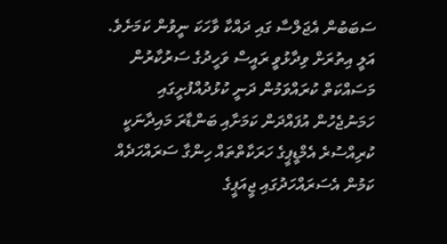ސަބަބުން އެޖަލްސާ ގައި ދައްކާ ވާހަކަ ނީވުން ކަމަށެވެ.
އަލީ އިތުރަށް ވިދާޅުވީ ރައީސް ވަހީދުގެ ސަރުކާރުން މަސައްކަތް ކުރައްވަމުން ދަނީ ކުޅުދުއްފުށީގައި ހަމަނުޖެހުން އުފައްދަން ކަމަށާއި ބަންޑާރަ މައިދާނަކީ ކުރިއްސުރެ އެމްޑީޕީގެ ހަރަކާތްތައް ހިންގާ ސަރައްހަދެއް ކަމުން އެސަރައްހަދުގައި ޖީއަޕީގެ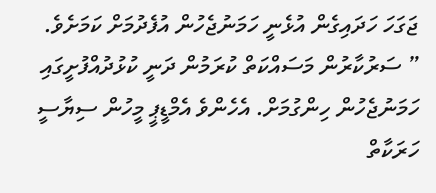ޖަގަހަ ހަދައިގެން އުޅެނީ ހަމަނުޖެހުން އުފެދުމަށް ކަމަށެވެ.
” ސަރުކާރުން މަސައްކަތް ކުރަމުން ދަނީ ކުޅުދުއްފުށީގައި ހަމަނުޖެހުން ހިންގުމަށް. އެހެންވެ އެމްޑީޕީ މީހުން ސިޔާސީ ހަރަކާތް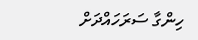ހިންގާ ސަރަހައްދަށް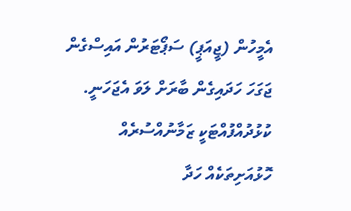އެމީހުން (ޖީއަޕީ) ސަޕޯޓަރުން އައިސްގެން ޖަގަހަ ހަދައިގެން ބާރަށް ލަވަ އެޖަހަނީ. ކުޅުދުއްފުއްޓަކީ ޒަމާނުއްސުރެއް ހޮޅުއަށިތަކެއް ހަދާ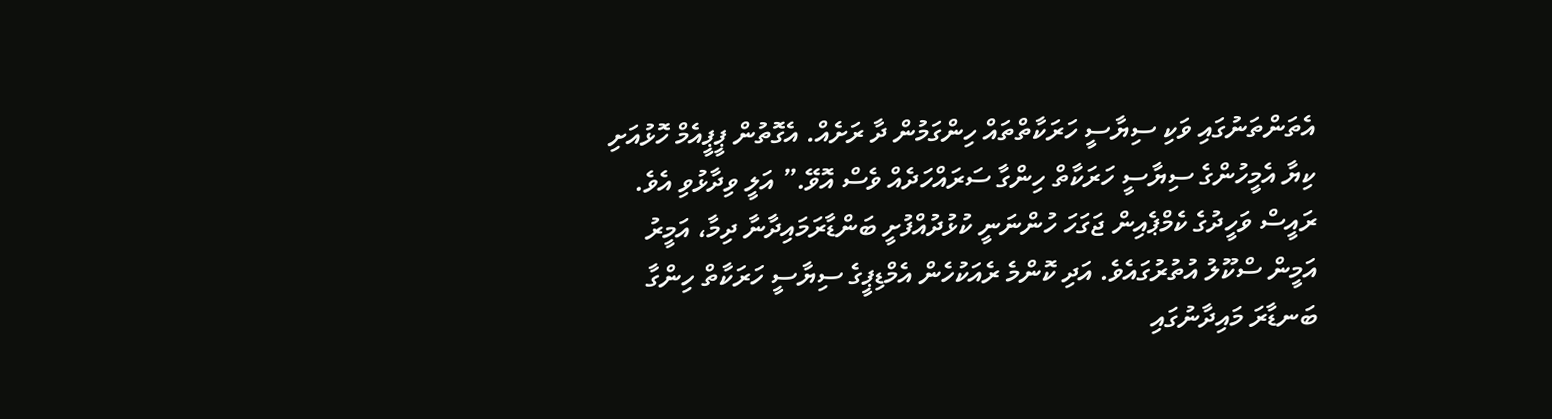އެތަންތަނުގައި ވަކި ސިޔާސީ ހަރަކާތްތައް ހިންގަމުން ދާ ރަށެއް. އެގޮތުން ޕީޕީއެމް ހޮޅުއަށި ކިޔާ އެމީހުންގެ ސިޔާސީ ހަރަކާތް ހިންގާ ސަރައްހަދެއް ވެސް އޮވޭ.” އަލީ ވިދާޅުވި އެވެ.
ރައީސް ވަހީދުގެ ކެމްޕެއިން ޖަގަހަ ހުންނަނީ ކުޅުދުއްފުށީ ބަންޑާރަމައިދާނާ ދިމާ، އަމީރު އަމީން ސްކޫލު އުތުރުގައެވެ. އަދި ކޮންމެ ރެއަކުހެން އެމްޑިޕީގެ ސިޔާސީ ހަރަކާތް ހިންގާ ބަނޑާރަ މައިދާނުގައި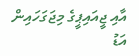އާއި ޖީއައިޕީގެ މިޖަގަހައިން އަޑު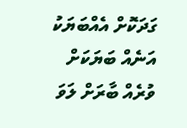ގަދަކޮށް އެއްބަޔަކު އަނެއް ބަޔަކަށް ވުރެއް ބާރަށް ލަވަ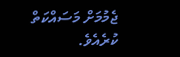ޖެމުމަށް މަސައްކަތް ކުރެއެވެ.